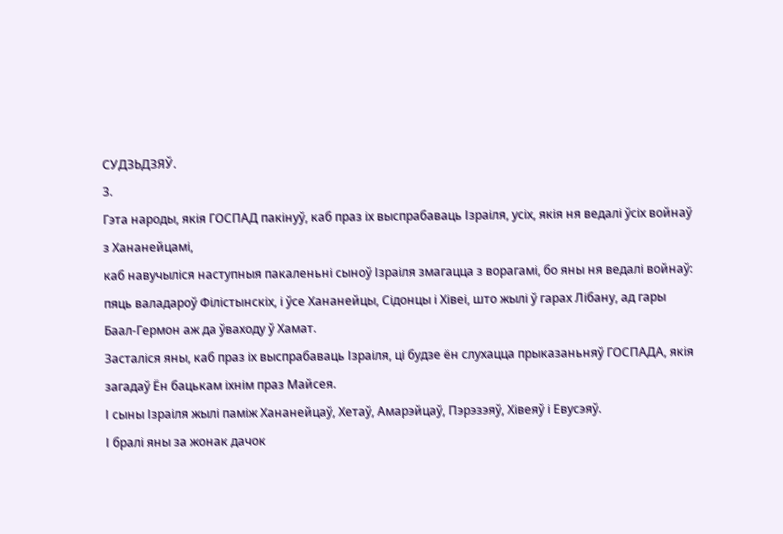СУДЗЬДЗЯЎ.
3.
Гэта народы, якія ГОСПАД пакінуў, каб праз іх выспрабаваць Ізраіля, усіх, якія ня ведалі ўсіх войнаў з Хананейцамі,
каб навучыліся наступныя пакаленьні сыноў Ізраіля змагацца з ворагамі, бо яны ня ведалі войнаў:
пяць валадароў Філістынскіх, і ўсе Хананейцы, Сідонцы і Хівеі, што жылі ў гарах Лібану, ад гары Баал-Гермон аж да ўваходу ў Хамат.
Засталіся яны, каб праз іх выспрабаваць Ізраіля, ці будзе ён слухацца прыказаньняў ГОСПАДА, якія загадаў Ён бацькам іхнім праз Майсея.
І сыны Ізраіля жылі паміж Хананейцаў, Хетаў, Амарэйцаў, Пэрэзэяў, Хівеяў і Евусэяў.
І бралі яны за жонак дачок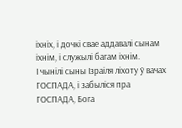іхніх, і дочкі свае аддавалі сынам іхнім, і служылі багам іхнім.
І чынілі сыны Ізраіля ліхоту ў вачах ГОСПАДА, і забыліся пра ГОСПАДА, Бога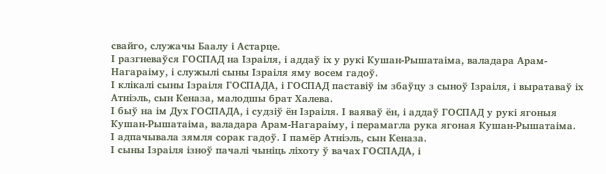свайго, служачы Баалу і Астарце.
І разгневаўся ГОСПАД на Ізраіля, і аддаў іх у рукі Кушан-Рышатаіма, валадара Арам-Нагараіму, і служылі сыны Ізраіля яму восем гадоў.
І клікалі сыны Ізраіля ГОСПАДА, і ГОСПАД паставіў ім збаўцу з сыноў Ізраіля, і выратаваў іх Атніэль, сын Кеназа, малодшы брат Халева.
І быў на ім Дух ГОСПАДА, і судзіў ён Ізраіля. І ваяваў ён, і аддаў ГОСПАД у рукі ягоныя Кушан-Рышатаіма, валадара Арам-Нагараіму, і перамагла рука ягоная Кушан-Рышатаіма.
І адпачывала зямля сорак гадоў. І памёр Атніэль, сын Кеназа.
І сыны Ізраіля ізноў пачалі чыніць ліхоту ў вачах ГОСПАДА, і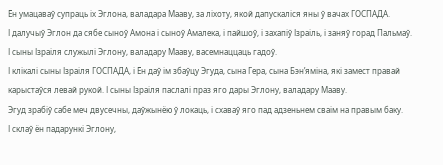Ён умацаваў супраць іх Эглона, валадара Мааву, за ліхоту, якой дапускаліся яны ў вачах ГОСПАДА.
І далучыў Эглон да сябе сыноў Амона і сыноў Амалека, і пайшоў, і захапіў Ізраіль, і заняў горад Пальмаў.
І сыны Ізраіля служылі Эглону, валадару Мааву, васемнаццаць гадоў.
І клікалі сыны Ізраіля ГОСПАДА, і Ён даў ім збаўцу Эгуда, сына Гера, сына Бэн’яміна, які замест правай карыстаўся левай рукой. І сыны Ізраіля паслалі праз яго дары Эглону, валадару Мааву.
Эгуд зрабіў сабе меч двусечны, даўжынёю ў локаць, і схаваў яго пад адзеньнем сваім на правым баку.
І склаў ён падарункі Эглону,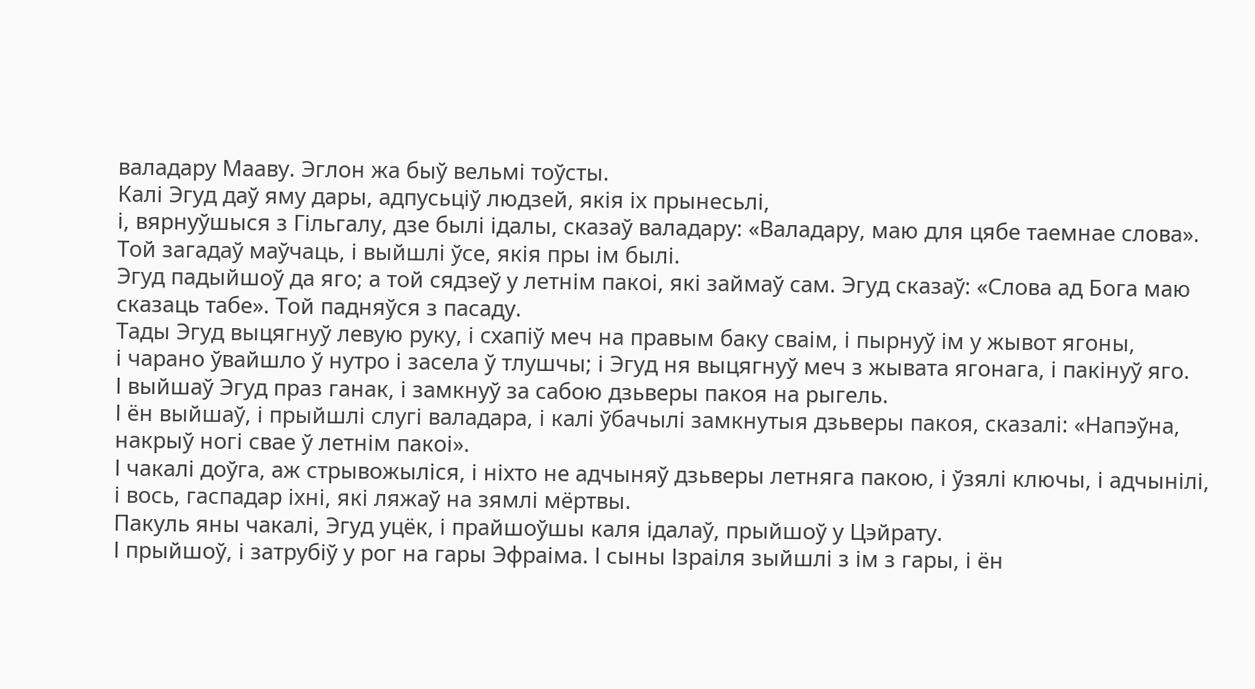валадару Мааву. Эглон жа быў вельмі тоўсты.
Калі Эгуд даў яму дары, адпусьціў людзей, якія іх прынесьлі,
і, вярнуўшыся з Гільгалу, дзе былі ідалы, сказаў валадару: «Валадару, маю для цябе таемнае слова». Той загадаў маўчаць, і выйшлі ўсе, якія пры ім былі.
Эгуд падыйшоў да яго; а той сядзеў у летнім пакоі, які займаў сам. Эгуд сказаў: «Слова ад Бога маю сказаць табе». Той падняўся з пасаду.
Тады Эгуд выцягнуў левую руку, і схапіў меч на правым баку сваім, і пырнуў ім у жывот ягоны,
і чарано ўвайшло ў нутро і засела ў тлушчы; і Эгуд ня выцягнуў меч з жывата ягонага, і пакінуў яго.
І выйшаў Эгуд праз ганак, і замкнуў за сабою дзьверы пакоя на рыгель.
І ён выйшаў, і прыйшлі слугі валадара, і калі ўбачылі замкнутыя дзьверы пакоя, сказалі: «Напэўна, накрыў ногі свае ў летнім пакоі».
І чакалі доўга, аж стрывожыліся, і ніхто не адчыняў дзьверы летняга пакою, і ўзялі ключы, і адчынілі, і вось, гаспадар іхні, які ляжаў на зямлі мёртвы.
Пакуль яны чакалі, Эгуд уцёк, і прайшоўшы каля ідалаў, прыйшоў у Цэйрату.
І прыйшоў, і затрубіў у рог на гары Эфраіма. І сыны Ізраіля зыйшлі з ім з гары, і ён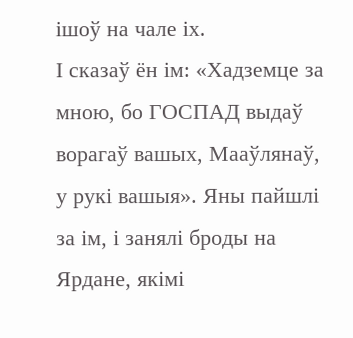ішоў на чале іх.
І сказаў ён ім: «Хадземце за мною, бо ГОСПАД выдаў ворагаў вашых, Мааўлянаў, у рукі вашыя». Яны пайшлі за ім, і занялі броды на Ярдане, якімі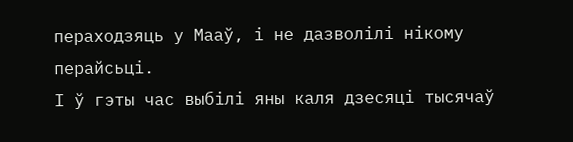пераходзяць у Мааў, і не дазволілі нікому перайсьці.
І ў гэты час выбілі яны каля дзесяці тысячаў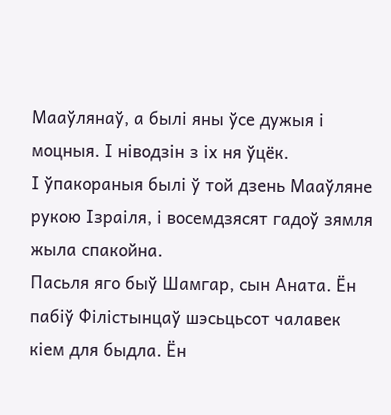Мааўлянаў, а былі яны ўсе дужыя і моцныя. І ніводзін з іх ня ўцёк.
І ўпакораныя былі ў той дзень Мааўляне рукою Ізраіля, і восемдзясят гадоў зямля жыла спакойна.
Пасьля яго быў Шамгар, сын Аната. Ён пабіў Філістынцаў шэсьцьсот чалавек кіем для быдла. Ён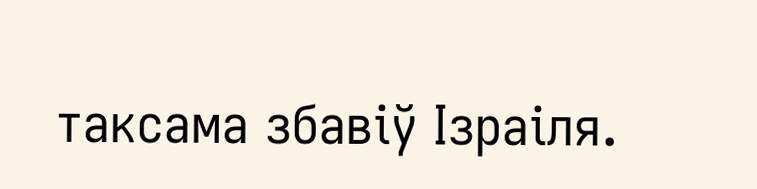таксама збавіў Ізраіля.